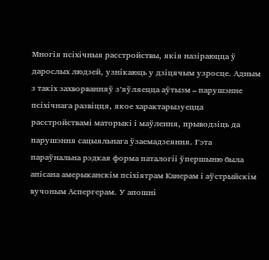Многія псіхічныя расстройствы, якія назіраюцца ў дарослых людзей, узнікаюць у дзіцячым узросце. Адным з такіх захворванняў з’яўляецца аўтызм – парушэнне псіхічнага развіцця, якое характарызуецца расстройствамі маторыкі і маўлення, прыводзіць да парушэння сацыяльнага ўзаемадзеяння. Гэта параўнальна рэдкая форма паталогіі ўпершыню была апісана амерыканскім псіхіятрам Канерам і аўстрыйскім вучоным Аспергерам. У апошні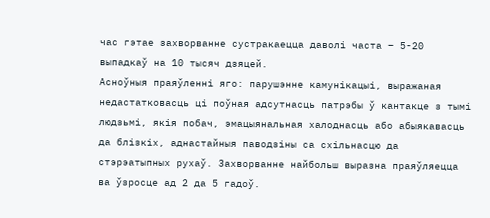час гэтае захворванне сустракаецца даволі часта – 5-20 выпадкаў на 10 тысяч дзяцей.
Асноўныя праяўленні яго: парушэнне камунікацыі, выражаная недастатковасць ці поўная адсутнасць патрэбы ў кантакце з тымі людзьмі, якія побач, эмацыянальная халоднасць або абыякавасць да блізкіх, аднастайныя паводзіны са схільнасцю да стэрэатыпных рухаў. Захворванне найбольш выразна праяўляецца ва ўзросце ад 2 да 5 гадоў.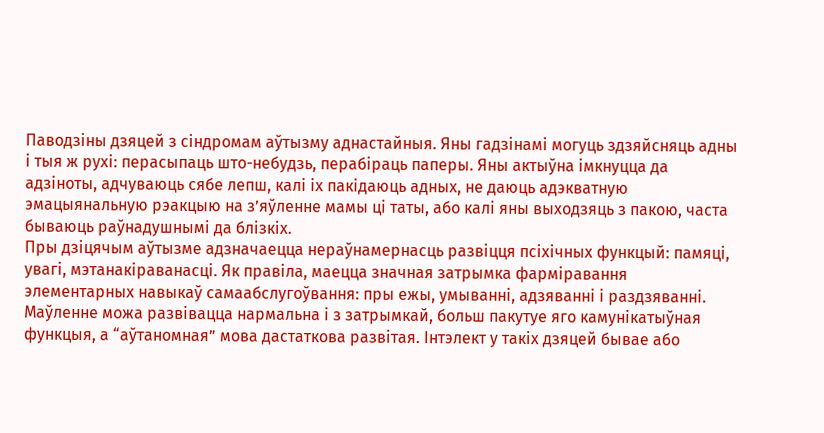Паводзіны дзяцей з сіндромам аўтызму аднастайныя. Яны гадзінамі могуць здзяйсняць адны і тыя ж рухі: перасыпаць што-небудзь, перабіраць паперы. Яны актыўна імкнуцца да адзіноты, адчуваюць сябе лепш, калі іх пакідаюць адных, не даюць адэкватную эмацыянальную рэакцыю на з’яўленне мамы ці таты, або калі яны выходзяць з пакою, часта бываюць раўнадушнымі да блізкіх.
Пры дзіцячым аўтызме адзначаецца нераўнамернасць развіцця псіхічных функцый: памяці, увагі, мэтанакіраванасці. Як правіла, маецца значная затрымка фарміравання элементарных навыкаў самаабслугоўвання: пры ежы, умыванні, адзяванні і раздзяванні. Маўленне можа развівацца нармальна і з затрымкай, больш пакутуе яго камунікатыўная функцыя, а “аўтаномная” мова дастаткова развітая. Інтэлект у такіх дзяцей бывае або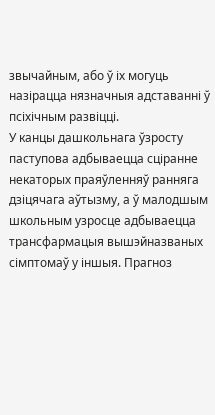звычайным, або ў іх могуць назірацца нязначныя адставанні ў псіхічным развіцці.
У канцы дашкольнага ўзросту паступова адбываецца сціранне некаторых праяўленняў ранняга дзіцячага аўтызму, а ў малодшым школьным узросце адбываецца трансфармацыя вышэйназваных сімптомаў у іншыя. Прагноз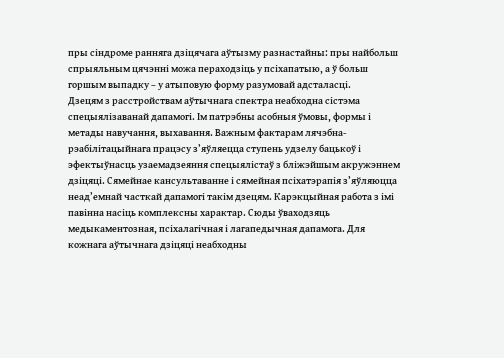пры сіндроме ранняга дзіцячага аўтызму разнастайны: пры найбольш спрыяльным цячэнні можа пераходзіць у псіхапатыю, а ў больш горшым выпадку – у атыповую форму разумовай адсталасці.
Дзецям з расстройствам аўтычнага спектра неабходна сістэма спецыялізаванай дапамогі. Ім патрэбны асобныя ўмовы, формы і метады навучання, выхавання. Важным фактарам лячэбна-рэабілітацыйнага працэсу з’яўляецца ступень удзелу бацькоў і эфектыўнасць узаемадзеяння спецыялістаў з бліжэйшым акружэннем дзіцяці. Сямейнае кансультаванне і сямейная псіхатэрапія з’яўляюцца неад’емнай часткай дапамогі такім дзецям. Карэкцыйная работа з імі павінна насіць комплексны характар. Сюды ўваходзяць медыкаментозная, псіхалагічная і лагапедычная дапамога. Для кожнага аўтычнага дзіцяці неабходны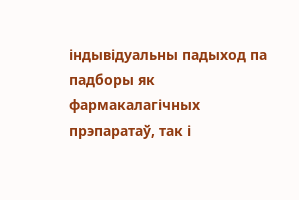індывідуальны падыход па падборы як фармакалагічных прэпаратаў, так і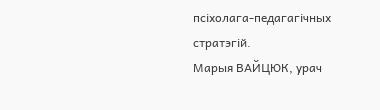псіхолага-педагагічных стратэгій.
Марыя ВАЙЦЮК, урач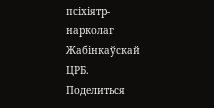псіхіятр-нарколаг Жабінкаўскай ЦРБ.
Поделиться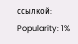ссылкой:
Popularity: 1%